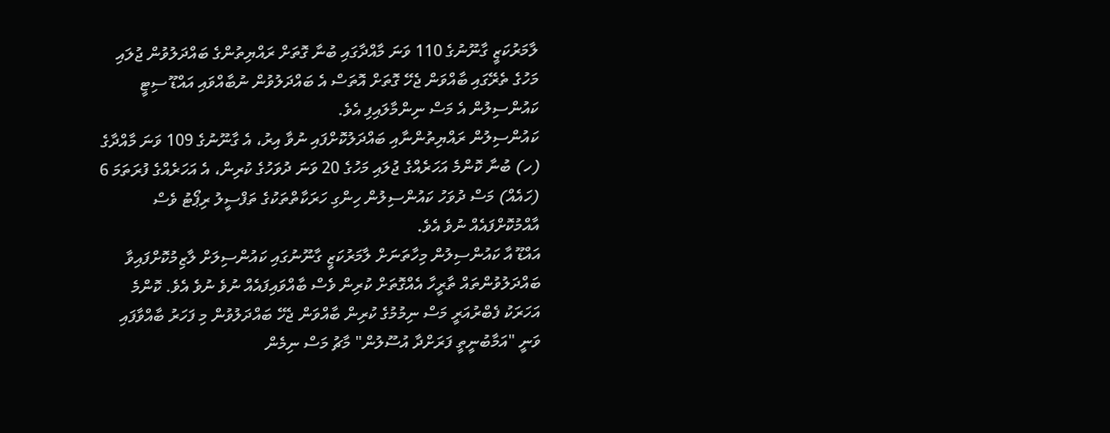ލާމަރުކަޒީ ގާނޫނުގެ 110 ވަނަ މާއްދާގައި ބުނާ ގޮތަށް ރައްޔިތުންގެ ބައްދަލުވުން ޖުލައި މަހުގެ ތެރޭގައި ބާއްވަން ޖެހޭ ގޮތަށް އޮތަސް އެ ބައްދަލުވުން ނުބާއްވައި އައްޑޫ ސިޓީ ކައުންސިލުން އެ މަސް ނިންމާލައިފި އެވެ.
ކައުންސިލުން ރައްޔިތުންނާއި ބައްދަލުކޮށްފައި ނުވާ އިރު، އެ ގާނޫނުގެ 109 ވަނަ މާއްދާގެ (ހ) ބުނާ ކޮންމެ އަހަރެއްގެ ޖުލައި މަހުގެ 20 ވަނަ ދުވަހުގެ ކުރިން، އެ އަހަރެއްގެ ފުރަތަމަ 6 (ހައެއް) މަސް ދުވަހު ކައުންސިލުން ހިންގި ހަރަކާތްތަކުގެ ތަފްސީލު ރިޕޯޓު ވެސް އާއްމުކޮށްފައެއް ނުވެ އެވެ.
އައްޑޫ އާ ކައުންސިލުން މިހާތަނަށް ލާމަރުކަޒީ ގާނޫނުގައި ކައުންސިލަށް ލާޒިމުކޮށްފައިވާ ބައްދަލުވުންތައް ތާރީހާ އެއްގޮތަށް ކުރިން ވެސް ބާއްވައިފައެއް ނުވެ ނުވެ އެވެ. ކޮންމެ އަހަރަކު ފެބްރުއަރީ މަސް ނިމުމުގެ ކުރިން ބާއްވަން ޖެހޭ ބައްދަލުވުން މި ފަހަރު ބާއްވާފައި ވަނީ "އަމާބުނީތީ ފަރަށްދާ އުސޫލުން" މާޗު މަސް ނިމެން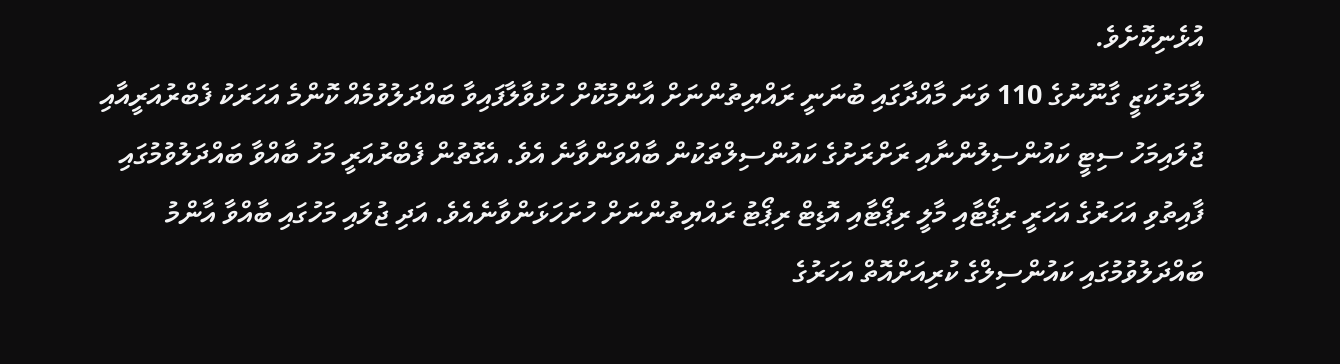އުޅެނިކޮށެވެ.
ލާމަރުކަޒީ ގާނޫނުގެ 110 ވަނަ މާއްދާގައި ބުނަނީ ރައްޔިތުންނަށް އާންމުކޮށް ހުޅުވާލާފައިވާ ބައްދަލުވުމެއް ކޮންމެ އަހަރަކު ފެބްރުއަރީއާއި ޖުލައިމަހު ސިޓީ ކައުންސިލުންނާއި ރަށްރަށުގެ ކައުންސިލްތަކުން ބާއްވަންވާނެ އެވެ. އެގޮތުން ފެބްރުއަރީ މަހު ބާއްވާ ބައްދަލުވުމުގައި ފާއިތުވި އަހަރުގެ އަހަރީ ރިޕޯޓާއި މާލީ ރިޕޯޓާއި އޮޑިޓް ރިޕޯޓު ރައްޔިތުންނަށް ހުށަހަޅަންވާނެއެވެ. އަދި ޖުލައި މަހުގައި ބާއްވާ އާންމު ބައްދަލުވުމުގައި ކައުންސިލްގެ ކުރިއަށްއޮތް އަހަރުގެ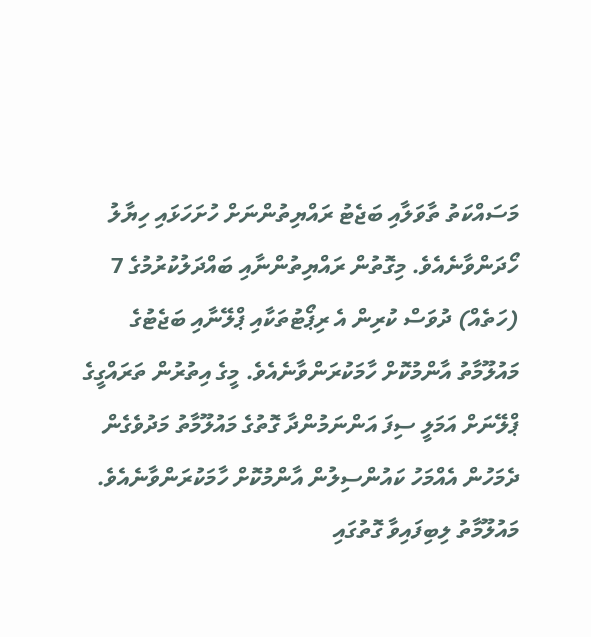މަސައްކަތު ތާވަލާއި ބަޖެޓު ރައްޔިތުންނަށް ހުށަހަޅައި ހިޔާލު ހޯދަންވާނެއެވެ. މިގޮތުން ރައްޔިތުންނާއި ބައްދަލުކުރުމުގެ 7 (ހަތެއް) ދުވަސް ކުރިން އެ ރިޕޯޓުތަކާއި ޕްލޭނާއި ބަޖެޓުގެ މައުލޫމާތު އާންމުކޮށް ހާމަކުރަންވާނެއެވެ. މީގެ އިތުރުން ތަރައްގީގެ ޕްލޭނަށް އަމަލީ ސިފަ އަންނަމުންދާ ގޮތުގެ މައުލޫމާތު މަދުވެގެން ދެމަހުން އެއްމަހު ކައުންސިލުން އާންމުކޮށް ހާމަކުރަންވާނެއެވެ.
މައުލޫމާތު ލިބިފައިވާ ގޮތުގައި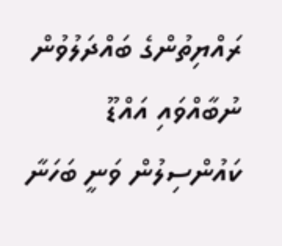ރައްޔިތުންގެ ބައްދަލުވުން ނުބާއްވައި އައްޑޫ ކައުންސިލުން ވަނީ ބަހަނާ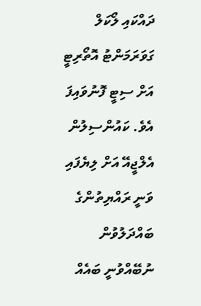ދައްކައި ލޯކަލް ގަވަރަމަންޓު އޮތޯރިޓީ އަށް ސިޓީ ފޮނުވައިފަ އެވެ. ކައުންސިލުން އެލްޖީއޭ އަށް ލިޔެފައި ވަނީ ރައްޔިތުންގެ ބައްދަލުވުން ނުބޭއްވުނީ ބައެއް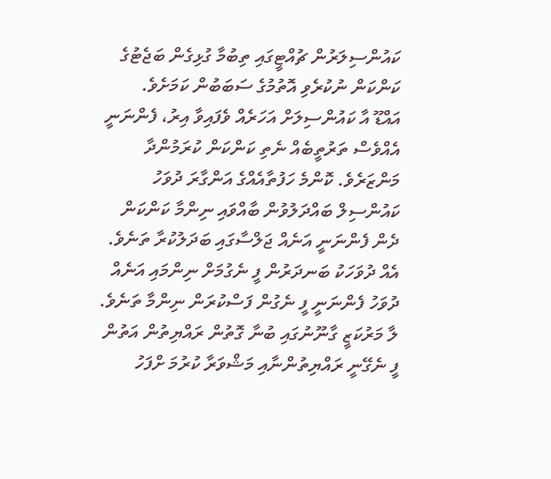ކައުންސިލަރުން ޗުއްޓީގައި ތިބުމާ ގުޅިގެން ބަޖެޓުގެ ކަންކަން ނުކުރެވި އޮތުމުގެ ސަބަބުން ކަމަށެވެ.
އައްޑޫ އާ ކައުންސިލަށް އަހަރެއް ވެފައިވާ އިރު، ފެންނަނީ އެއްވެސް ތަރުތީބެއް ނެތި ކަންކަން ކުރަމުންދާ މަންޒަރެވެ. ކޮންމެ ހަފުތާއެއްގެ އަންގާރަ ދުވަހު ކައުންސިލް ބައްދަލުވުން ބާއްވައި ނިންމާ ކަންކަން ދެން ފެންނަނީ އަނެއް ޖަލްސާގައި ބަދަލުކުރާ ތަނެވެ. އެއް ދުވަހަކު ބަނދަރުން ފީ ނެގުމަށް ނިންމައި އަނެއް ދުވަހު ފެންނަނީ ފީ ނެގުން ފަސްކުރަން ނިންމާ ތަނެވެ.
ލާ މަރުކަޒީ ގާނޫނުގައި ބުނާ ގޮތުން ރައްޔިތުން އަތުން ފީ ނެގޭނީ ރައްޔިތުންނާއި މަޝްވަރާ ކުރުމަ ށްފަހު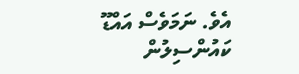އެވެ. ނަމަވެސް އައްޑޫ ކައުންސިލުން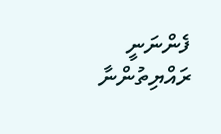ފެންނަނީ ރައްޔިތުންނާ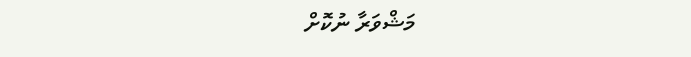މަޝްވަރާ ނުކޮށް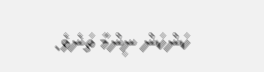ކަންކަން ނިންމާ ތަނެވެ.